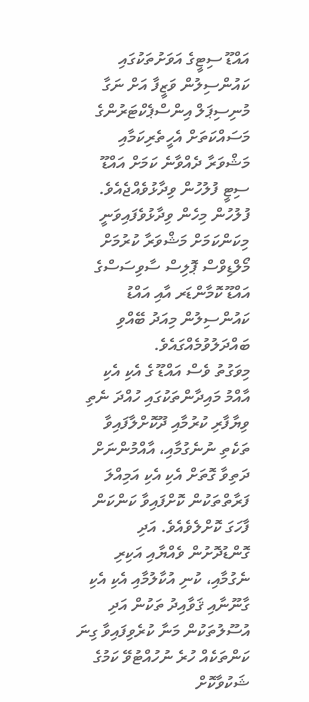އައްޑޫ ސިޓީގެ އަވަށުތަކުގައި ކައުންސިލުން ވަޒީފާ އަށް ނަގާ މުނިސިޕަލް އިންސްޕެކްޓަރުންގެ މަސައްކަތަށް އެހީތެރިކަމާއި މަޝްވަރާ ދެއްވާނެ ކަމަށް އައްޑޫ ސިޓީ ފުލުހުން ވިދާޅުވެއްޖެއެވެ.
ފުލުހުން މިހެން ވިދާޅުވެފައިވަނީ މިކަންކަމަށް މަޝްވަރާ ކުރުމަށް މޯލްޑިވްސް ޕޮލިސް ސާވިސަސްގެ އައްޑޫ ކޮމާންޑަރ އާއި އައްޑު ކައުންސިލުން މިއަދު ބޭއްވި ބައްދަލުވުމެއްގައެވެ.
މިވަގުތު ވެސް އައްޑޫ ގެ އެކި އެކި އާއްމު މައިދާންތަކުގައި ހުއްދަ ނެތި ވިޔާފާރި ކުރުމާއި ދޫކޮށްލާފައިވާ ތަކެތި ނުނެގުމާއި، އާއްމުންނަށް ދަތިވާ ގޮތަށް އެކި އެކި އަމިއްލަ ފަރާތްތަކުން ކޮށްފައިވާ ކަންކަން ފާހަގަ ކޮށްލެވެއެވެ. އަދި ގޮންޑުދޮށުން ވެއްޔާއި އަކިރި ނެގުމާއި، ކުނި އުކާލުމާއި އެކި އެކި ގާނޫނާއި ޤަވާއިދު ތަކުން އަދި އުސޫލުތަކުން މަނާ ކުރެވިފައިވާ ގިނަ ކަންތަކެއް ހުރެ ނުހުއްޓުވޭ ކަމުގެ ޝަކުވާކޮށް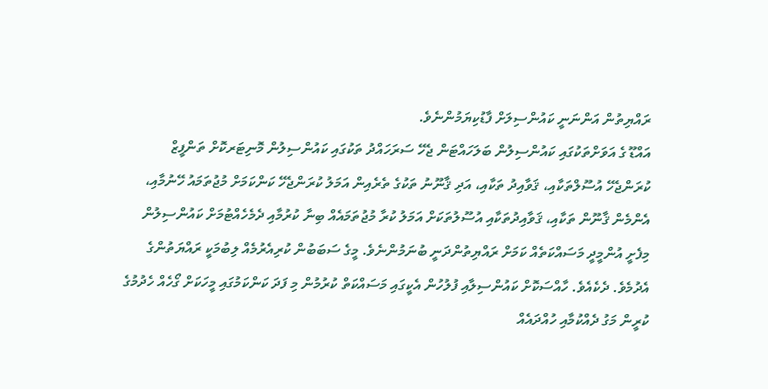ރައްޔިތުން އަންނަނީ ކައުންސިލަށް ފާޑުކިޔަމުންނެވެ.
އައްޑޫ ގެ އަވަށްތަކުގައި ކައުންސިލުން ބަލަހައްޓަން ޖެހޭ ސަރަހައްދު ތަކުގައި ކައުންސިލުން މޮނިޓަރކޮށް ތަންފީޒް ކުރަންޖެހޭ އުސޫލްތަކާއި، ޤަވާއިދު ތަކާއި، އަދި ޤާނޫނު ތަކުގެ ތެރެއިން އަމަލު ކުރަންޖެހޭ ކަންކަމަށް މުޖުތަމައު ހޭނުމާއި، އެންމެން ޤާނޫން ތަކާއި، ޤަވާއިދުތަކާއި އުސޫލުތަކަށް އަމަލު ކުރާ މުޖުތަމައެއް ބިނާ ކުރުމާއި ދެމެހެއްޓުމަށް ކައުންސިލުން މިފެށީ އުންމީދީ މަސައްކަތެއް ކަމަށް ރައްޔިތުންދަނީ ބުނަމުންނެވެ. މީގެ ސަބަބުން ކުރިއެރުމެއް ލިބުމަކީ ރައްޔަތުންގެ އެދުމެވެ. ދެކެއެވެ. ހާއްސަކޮށް ކައުންސިލާއި ފުލުހުން އެކީގައި މަސައްކަތް ކުރުމުން މި ފަދަ ކަންކަމުގައި މީހަކަށް ގޯހެއް ހެދުމުގެ ކުރީން މަގު ދެއްކުމާއި ހުއްދައެއް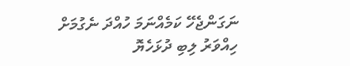ނަގަންޖެހޭ ކަމެއްނަމަ ހުއްދަ ނެގުމަށް ހިއްވަރު ލިބި ދުޅަހެޔޮ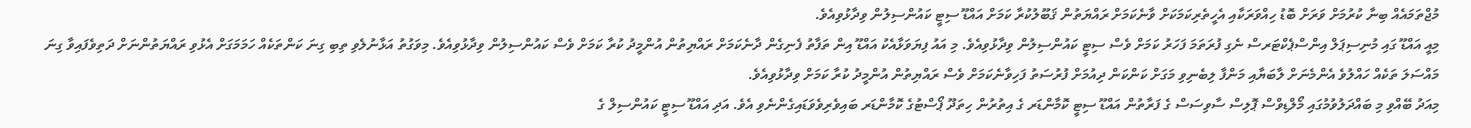މުޖްތަމައެއް ބިނާ ކުރުމަށް ވަރަށް ބޮޑު ހިއްވަރަކާއި އެހީތެރިކަމަކަށް ވާނެކަމަށް ރައްޔަތުން ޤަބޫލުކުރާ ކަމަށް އައްޑޫ ސިޓީ ކައުންސިލުން ވިދާޅުވިއެވެ.
މިއީ އައްޑޫ ގައި މުނިސިޕަލް އިންސްޕެކްޓަރސް ނެގި ފުރަތަމަ ފަހަރު ކަމަށް ވެސް ސިޓީ ކައުންސިލުން ވިދާޅުވިއެވެ. މި އައު ފިޔަވަޅާއެކު އައްޑޫ އިން ތަފާތު ފެނިގެން ދާނެކަމަށް ރައްޔިތުން އުންމީދު ކުރާ ކަމަށް ވެސް ކައުންސިލުން ވިދާޅުވިއެވެ. މިވަގުތު އަޅާނުލެވި ތިބި ގިނަ ކަންތަކެއް ހަމަމަގަށް އެޅުވި ރައްޔަތުންނަށް ދަތިވެފައިވާ ގިނަ މައްސަލަ ތަކެއް ހައްލުވެ އެންމެނަށް ލާބަޔާއި މަންފާ ލިބެނިވި މަގަށް ކަންކަން ދިއުމަށް ފުރުސަތު ފަހިވާނެކަމަށް ވެސް ރައްޔިތުން އުންމީދު ކުރާ ކަމަށް ވިދާޅުވިއެވެ.
މިއަދު ބޭއްވި މި ބައްދަލުވުމުގައި މޯލްޑިވްސް ޕޮލިސް ސާވިސަސް ގެ ފަރާތުން އައްޑޫ ސިޓީ ކޮމާންޑަރ ގެ އިތުރުން ހިތަދޫ ޕޯސްޓުގެ ކޮމާންޑަރ ބައިވެރިވެވަޑައިގެންނެވި އެވެ. އަދި އައްޑޫ ސިޓީ ކައުންސިލް ގެ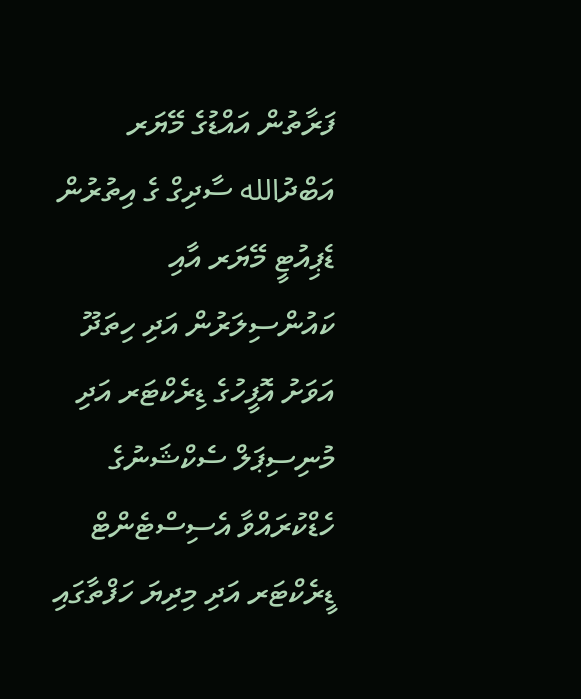ފަރާތުން އައްޑުގެ މޭޔަރ އަބްދުالله ސާދިގް ގެ އިތުރުން ޑެޕިއުޓީ މޭޔަރ އާއި ކައުންސިލަރުން އަދި ހިތަދޫ އަވަށު އޮފީހުގެ ޑިރެކްޓަރ އަދި މުނިސިޕަލް ސެކްޝަނުގެ ހެޑްކުރައްވާ އެސިސްޓެންޓް ޑީރެކްޓަރ އަދި މިދިޔަ ހަފްތާގައި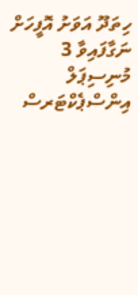ހިތަދޫ އަވަށު އޮފީހަށް ނަގާފައިވާ 3 މުނިސިޕަލް އިންސްޕެކްޓަރސް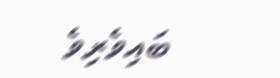ބައިވެރިވެ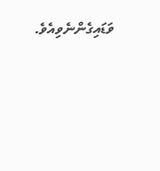ވަޑައިގެންނެވިއެވެ.